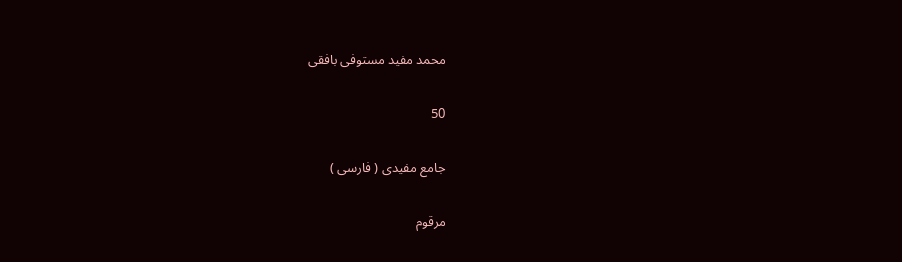محمد مفيد مستوفى بافقى

50

جامع مفيدى ( فارسى )

مرقوم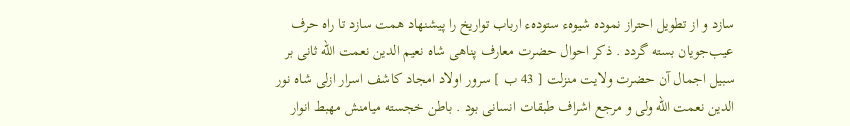سازد و از تطويل احتراز نموده شيوهء ستودهء ارباب تواريخ را پيشنهاد همت سازد تا راه حرف عيب‌جويان بسته گردد . ذكر احوال حضرت معارف پناهى شاه نعيم الدين نعمت الله ثانى بر سبيل اجمال آن حضرت ولايت منزلت [ 43 ب ] سرور اولاد امجاد كاشف اسرار ازلى شاه نور الدين نعمت اللّه ولى و مرجع اشراف طبقات انسانى بود . باطن خجسته ميامنش مهبط انوار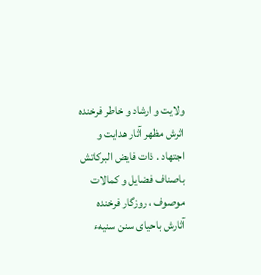ولايت و ارشاد و خاطر فرخنده اثرش مظهر آثار هدايت و اجتهاد . ذات فايض البركاتش باصناف فضايل و كمالات موصوف ، روزگار فرخنده آثارش باحياى سنن سنيهء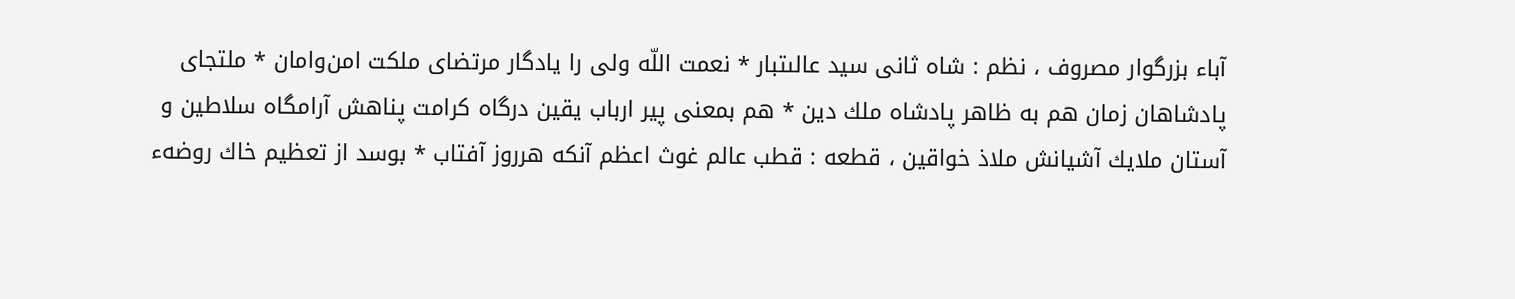آباء بزرگوار مصروف ، نظم : شاه ثانى سيد عالىتبار * نعمت اللّه ولى را يادگار مرتضاى ملكت امن‌وامان * ملتجاى پادشاهان زمان هم به ظاهر پادشاه ملك دين * هم بمعنى پير ارباب يقين درگاه كرامت پناهش آرامگاه سلاطين و آستان ملايك آشيانش ملاذ خواقين ، قطعه : قطب عالم غوث اعظم آنكه هرروز آفتاب * بوسد از تعظيم خاك روضهء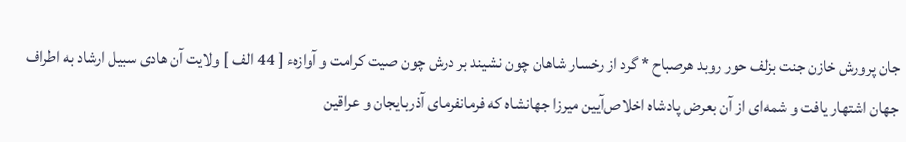جان پرورش خازن جنت بزلف حور روبد هرصباح * گرد از رخسار شاهان چون نشيند بر درش چون صيت كرامت و آوازهء [ 44 الف ] ولايت آن هادى سبيل ارشاد به اطراف جهان اشتهار يافت و شمه‌اى از آن بعرض پادشاه اخلاص‌آيين ميرزا جهانشاه كه فرمانفرماى آذربايجان و عراقين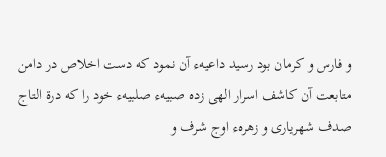و فارس و كرمان بود رسيد داعيهء آن نمود كه دست اخلاص در دامن متابعت آن كاشف اسرار الهى زده صبيهء صلبيهء خود را كه درة التاج صدف شهريارى و زهرهء اوج شرف و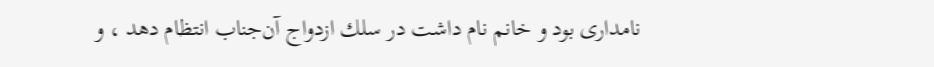نامدارى بود و خانم نام داشت در سلك ازدواج آن‌جناب انتظام دهد ، و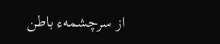از سرچشمهء باطن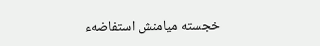خجسته ميامنش استفاضهء